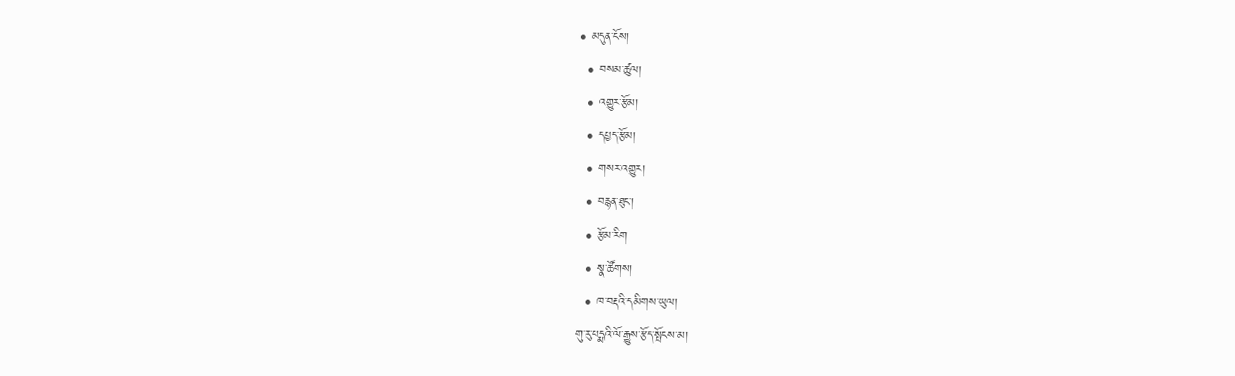• མདུན་ངོས།
  • བསམ་ཚུལ།
  • འགྱུར་རྩོམ།
  • དཔྱད་རྩོམ།
  • གསར་འགྱུར།
  • བརྙན་ཐུང་།
  • རྩོམ་རིག
  • སྣ་ཚོགས།
  • ཁ་བརྡའི་དམིགས་ཡུལ།
གུ་རུ་པདྨའི་ལོ་རྒྱུས་རྩོད་སྤོངས་མ།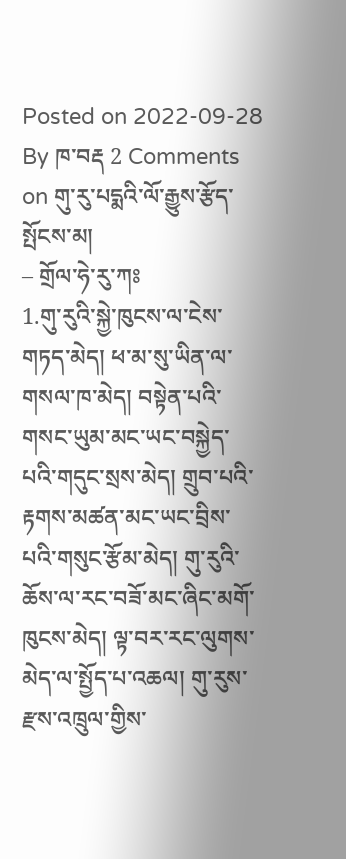Posted on 2022-09-28 By ཁ་བརྡ 2 Comments on གུ་རུ་པདྨའི་ལོ་རྒྱུས་རྩོད་སྤོངས་མ།
– གྲོལ་ཧེ་རུ་ཀཿ
1.གུ་རུའི་སྐྱེ་ཁུངས་ལ་ངེས་གཏད་མེད། ཕ་མ་སུ་ཡིན་ལ་གསལ་ཁ་མེད། བསྟེན་པའི་གསང་ཡུམ་མང་ཡང་བསྐྱེད་པའི་གདུང་སྲས་མེད། གྲུབ་པའི་རྟགས་མཚན་མང་ཡང་བྲིས་པའི་གསུང་རྩོམ་མེད། གུ་རུའི་ཆོས་ལ་རང་བཟོ་མང་ཞིང་མགོ་ཁུངས་མེད། ལྟ་བར་རང་ལུགས་མེད་ལ་སྤྱོད་པ་འཆལ། གུ་རུས་རྫས་འཁྲུལ་གྱིས་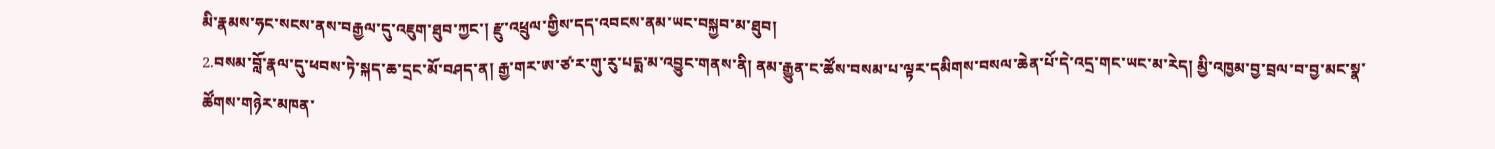མི་རྣམས་ཧང་སངས་ནས་བརྒྱལ་དུ་འཇུག་ཐུབ་ཀྱང་། རྫུ་འཕྲུལ་གྱིས་དད་འབངས་ནམ་ཡང་བསྐྱབ་མ་ཐུབ།
2.བསམ་བློ་རྣལ་དུ་ཕབས་ཏེ་སྐད་ཆ་དྲང་མོ་བཤད་ན། རྒྱ་གར་ཨ་ཙ་ར་གུ་རུ་པདྨ་མ་འབྱུང་གནས་ནི། ནམ་རྒྱུན་ང་ཚོས་བསམ་པ་ལྟར་དམིགས་བསལ་ཆེན་པོ་དེ་འདྲ་གང་ཡང་མ་རེད། མྱི་འཁྱམ་བྱ་བྲལ་བ་བྱ་མང་སྣ་ཚོགས་གཉེར་མཁན་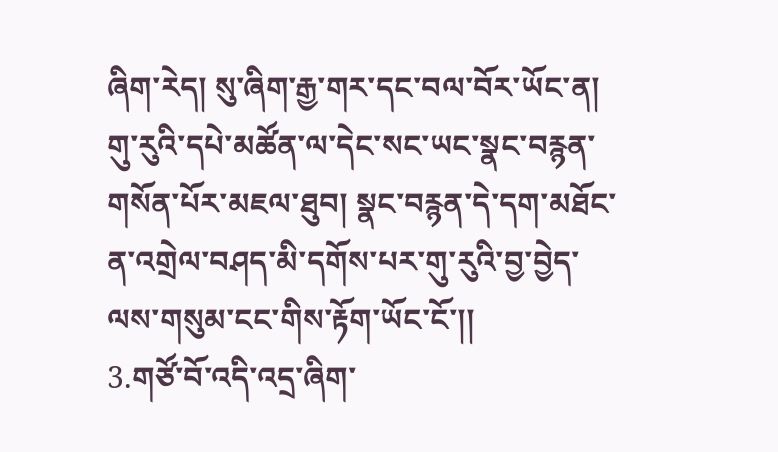ཞིག་རེད། སུ་ཞིག་རྒྱ་གར་དང་བལ་བོར་ཡོང་ན། གུ་རུའི་དཔེ་མཚོན་ལ་དེང་སང་ཡང་སྣང་བརྙན་གསོན་པོར་མཇལ་ཐུབ། སྣང་བརྙན་དེ་དག་མཐོང་ན་འགྲེལ་བཤད་མི་དགོས་པར་གུ་རུའི་བྱ་བྱེད་ལས་གསུམ་ངང་གིས་རྟོག་ཡོང་ངོ་།།
3.གཙོ་བོ་འདི་འདྲ་ཞིག་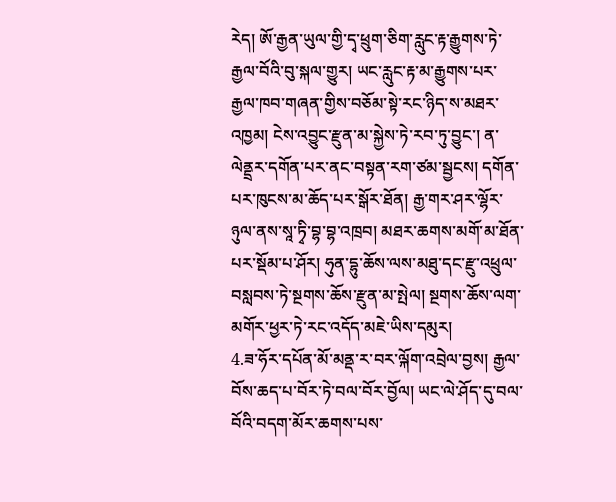རེད། ཨོ་རྒྱན་ཡུལ་གྱི་དྭ་ཕྲུག་ཅིག་རླུང་རྟ་རྒྱུགས་ཏེ་རྒྱལ་བོའི་བུ་སྐལ་གྱུར། ཡང་རླུང་རྟ་མ་རྒྱུགས་པར་རྒྱལ་ཁབ་གཞན་གྱིས་བཅོམ་སྟེ་རང་ཉིད་ས་མཐར་འཁྱམ། ངེས་འབྱུང་རྫུན་མ་སྐྱེས་ཏེ་རབ་ཏུ་བྱུང་། ན་ལེནྡྲར་དགོན་པར་ནང་བསྟན་རག་ཙམ་སྦྱངས། དགོན་པར་ཁུངས་མ་ཆོད་པར་སྒོར་ཐོན། རྒྱ་གར་ཤར་ལྷོར་ཉུལ་ནས་སཱ་ཏྭི་བྷ་བྷ་འཁྲབ། མཐར་ཆགས་མགོ་མ་ཐོན་པར་སྡོམ་པ་ཤོར། ཧུན་དྷུ་ཆོས་ལས་མཐུ་དང་རྫུ་འཕྲུལ་བསླབས་ཏེ་སྔགས་ཆོས་རྫུན་མ་སྤེལ། སྔགས་ཆོས་ལག་མགོར་ཕྱར་ཏེ་རང་འདོད་མཇེ་ཡིས་དམུར།
4.ཟ་ཧོར་དཔོན་མོ་མནྡ་ར་བར་ལྐོག་འབྲེལ་བྱས། རྒྱལ་བོས་ཆད་པ་བོར་ཏེ་བལ་བོར་བྱོལ། ཡང་ལེ་ཤོད་དུ་བལ་བོའི་བདག་མོར་ཆགས་པས་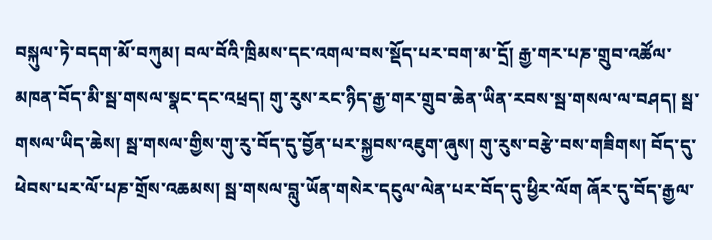བསྐུལ་ཏེ་བདག་མོ་བཀུམ། བལ་བོའི་ཁྲིམས་དང་འགལ་བས་སྡོད་པར་བག་མ་དྲོ། རྒྱ་གར་པཎ་གྲུབ་འཚོལ་མཁན་བོད་མི་སྦ་གསལ་སྣང་དང་འཕྲད། གུ་རུས་རང་ཉིད་རྒྱ་གར་གྲུབ་ཆེན་ཡིན་རབས་སྦ་གསལ་ལ་བཤད། སྦ་གསལ་ཡིད་ཆེས། སྦ་གསལ་གྱིས་གུ་རུ་བོད་དུ་བྱོན་པར་སྐྱབས་འཇུག་ཞུས། གུ་རུས་བརྩེ་བས་གཟིགས། བོད་དུ་ཕེབས་པར་ལོ་པཎ་གྲོས་འཆམས། སྦ་གསལ་བླུ་ཡོན་གསེར་དངུལ་ལེན་པར་བོད་དུ་ཕྱིར་ལོག ཞོར་དུ་བོད་རྒྱལ་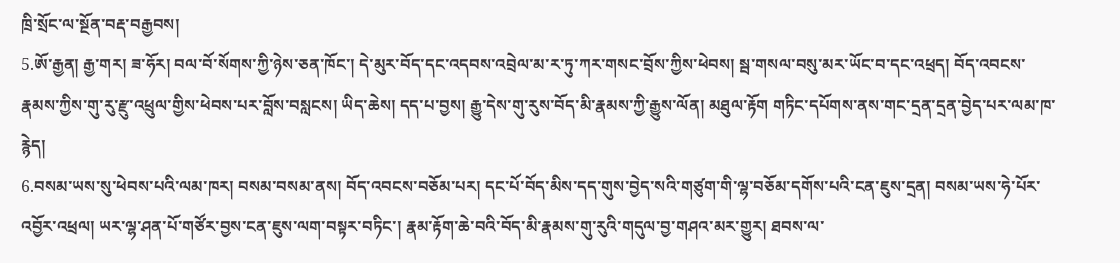ཁྲི་སྲོང་ལ་སྔོན་བརྡ་བརྒྱབས།
5.ཨོ་རྒྱན། རྒྱ་གར། ཟ་ཧོར། བལ་བོ་སོགས་ཀྱི་ཉེས་ཅན་ཁོང་། དེ་མུར་བོད་དང་འདབས་འབྲེལ་མ་ར་ཏུ་ཀར་གསང་བྲོས་ཀྱིས་ཕེབས། སྦ་གསལ་བསུ་མར་ཡོང་བ་དང་འཕྲད། བོད་འབངས་རྣམས་ཀྱིས་གུ་རུ་རྫུ་འཕྲུལ་གྱིས་ཕེབས་པར་བློས་བསླངས། ཡིད་ཆེས། དད་པ་བྱས། རྒྱུ་དེས་གུ་རུས་བོད་མི་རྣམས་ཀྱི་རྒྱུས་ལོན། མཐུལ་རྟོག གཏིང་དཔོགས་ནས་གང་དྲན་དྲན་བྱེད་པར་ལམ་ཁ་རྙེད།
6.བསམ་ཡས་སུ་ཕེབས་པའི་ལམ་ཁར། བསམ་བསམ་ནས། བོད་འབངས་བཅོམ་པར། དང་པོ་བོད་མིས་དད་གུས་བྱེད་སའི་གཙུག་གི་ལྷ་བཅོམ་དགོས་པའི་ངན་ཇུས་དྲན། བསམ་ཡས་ཧེ་པོར་འབྱོར་འཕྲལ། ཡར་ལྷ་ཤན་པོ་གཙོར་བྱས་ངན་ཇུས་ལག་བསྟར་བཏིང་། རྣམ་རྟོག་ཆེ་བའི་བོད་མི་རྣམས་གུ་རུའི་གདུལ་བྱ་གཤའ་མར་གྱུར། ཐབས་ལ་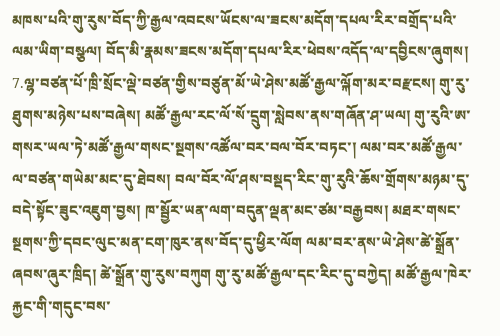མཁས་པའི་གུ་རུས་བོད་ཀྱི་རྒྱལ་འབངས་ཡོངས་ལ་ཟངས་མདོག་དཔལ་རིར་བགྲོད་པའི་ལམ་ཡིག་བསྩལ། བོད་མི་རྣམས་ཟངས་མདོག་དཔལ་རིར་ཕེབས་འདོད་ལ་དབྱིངས་ཞུགས།
7.ལྷ་བཙན་པོ་ཁྲི་སྲོང་ལྡེ་བཙན་གྱིས་བཙུན་མོ་ཡེ་ཤེས་མཚོ་རྒྱལ་ལྐོག་མར་བརྫངས། གུ་རུ་ཐུགས་མཉེས་པས་བཞེས། མཚོ་རྒྱལ་རང་ལོ་སོ་དྲུག་སླེབས་ནས་གཞོན་ཤ་ཡལ། གུ་རུའི་ཨ་གསར་ཡལ་ཏེ་མཚོ་རྒྱལ་གསང་སྔགས་འཚོལ་བར་བལ་བོར་བཏང་། ལམ་བར་མཚོ་རྒྱལ་ལ་བཙན་གཡེམ་མང་དུ་ཐེབས། བལ་བོར་ལོ་ཤས་བསྡད་རིང་གུ་རུའི་ཆོས་གྲོགས་མཉམ་དུ་བདེ་སྟོང་ཟུང་འཇུག་བྱས། ཁ་སྦྱོར་ཡན་ལག་བདུན་ལྡན་མང་ཙམ་བརྒྱབས། མཐར་གསང་སྔགས་ཀྱི་དབང་ལུང་མན་ངག་ཁུར་ནས་བོད་དུ་ཕྱིར་ལོག ལམ་བར་ནས་ཡེ་ཤེས་ཚེ་སྒྲོན་ཞབས་ཞུར་ཁྲིད། ཚེ་སྒྲོན་གུ་རུས་བཀུག གུ་རུ་མཚོ་རྒྱལ་དང་རིང་དུ་བཀྱེད། མཚོ་རྒྱལ་ཁེར་རྐྱང་གི་གདུང་བས་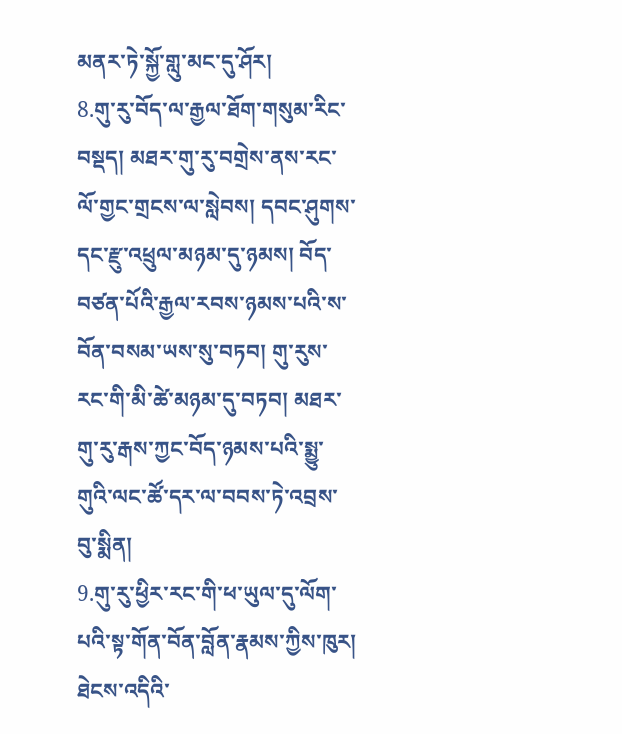མནར་ཏེ་སྐྱོ་གླུ་མང་དུ་ཤོར།
8.གུ་རུ་བོད་ལ་རྒྱལ་ཐོག་གསུམ་རིང་བསྡད། མཐར་གུ་རུ་བགྲེས་ནས་རང་ལོ་གྱང་གྲངས་ལ་སླེབས། དབང་ཤུགས་དང་རྫུ་འཕྲུལ་མཉམ་དུ་ཉམས། བོད་བཙན་པོའི་རྒྱལ་རབས་ཉམས་པའི་ས་བོན་བསམ་ཡས་སུ་བཏབ། གུ་རུས་རང་གི་མི་ཚེ་མཉམ་དུ་བཏབ། མཐར་གུ་རུ་རྒས་ཀྱང་བོད་ཉམས་པའི་སྨྱུ་གུའི་ལང་ཚོ་དར་ལ་བབས་ཏེ་འབྲས་བུ་སྨིན།
9.གུ་རུ་ཕྱིར་རང་གི་ཕ་ཡུལ་དུ་ལོག་པའི་སྟ་གོན་བོན་བློན་རྣམས་ཀྱིས་ཁུར། ཐེངས་འདིའི་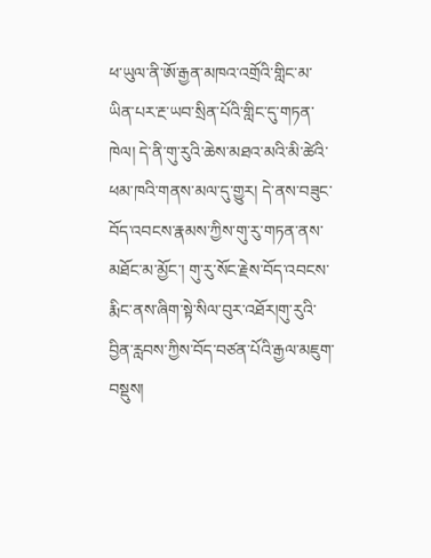ཕ་ཡུལ་ནི་ཨོ་རྒྱན་མཁའ་འགྲོའི་གླིང་མ་ཡིན་པར་རྔ་ཡབ་སྲིན་པོའི་གླིང་དུ་གཏན་ཁེལ། དེ་ནི་གུ་རུའི་ཆེས་མཐའ་མའི་མི་ཚེའི་ཕམ་ཁའི་གནས་མལ་དུ་གྱུར། དེ་ནས་བཟུང་བོད་འབངས་རྣམས་ཀྱིས་གུ་རུ་གཏན་ནས་མཐོང་མ་མྱོང་། གུ་རུ་སོང་རྗེས་བོད་འབངས་རྨིང་ནས་ཞིག་སྟེ་སིལ་བུར་འཐོར།གུ་རུའི་བྱིན་རླབས་ཀྱིས་བོད་བཙན་པོའི་རྒྱལ་མཇུག་བསྡུས།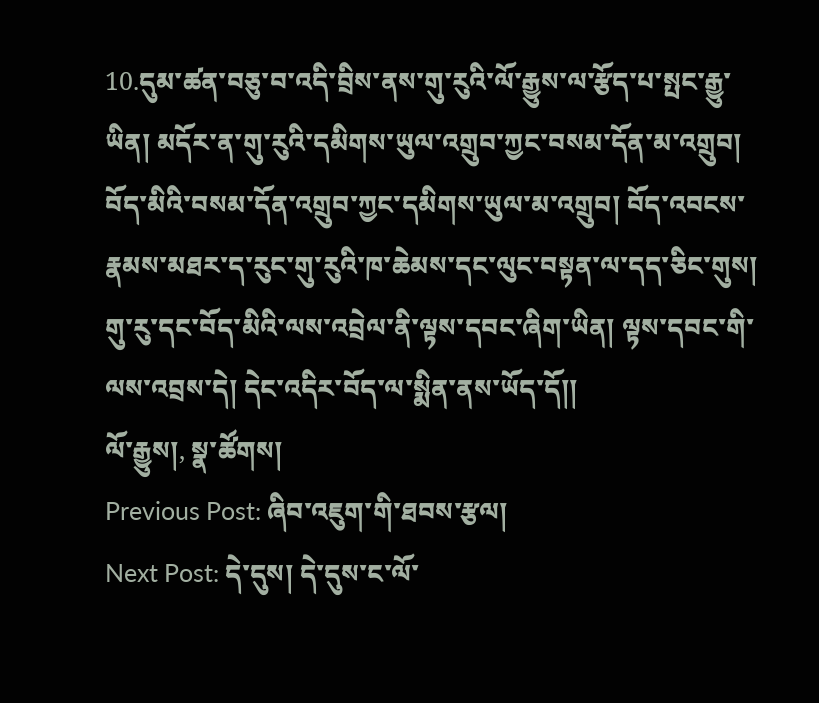10.དུམ་ཚན་བཅུ་བ་འདི་བྲིས་ནས་གུ་རུའི་ལོ་རྒྱུས་ལ་རྩོད་པ་སྤང་རྒྱུ་ཡིན། མདོར་ན་གུ་རུའི་དམིགས་ཡུལ་འགྲུབ་ཀྱང་བསམ་དོན་མ་འགྲུབ། བོད་མིའི་བསམ་དོན་འགྲུབ་ཀྱང་དམིགས་ཡུལ་མ་འགྲུབ། བོད་འབངས་རྣམས་མཐར་ད་རུང་གུ་རུའི་ཁ་ཆེམས་དང་ལུང་བསྟན་ལ་དད་ཅིང་གུས། གུ་རུ་དང་བོད་མིའི་ལས་འབྲེལ་ནི་ལྟས་དབང་ཞིག་ཡིན། ལྟས་དབང་གི་ལས་འབྲས་དེ། དེང་འདིར་བོད་ལ་སྨིན་ནས་ཡོད་དོ།།
ལོ་རྒྱུས།, སྣ་ཚོགས།
Previous Post: ཞིབ་འཇུག་གི་ཐབས་རྩལ།
Next Post: དེ་དུས། དེ་དུས་ང་ལོ་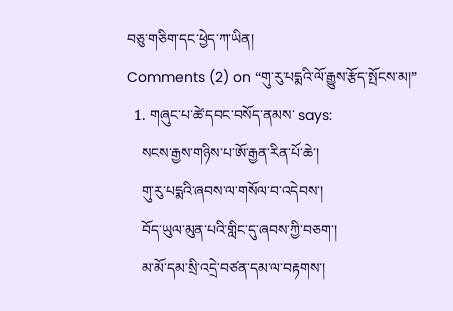བཅུ་གཅིག་དང་ཕྱེད་ཀ་ཡིན།
Comments (2) on “གུ་རུ་པདྨའི་ལོ་རྒྱུས་རྩོད་སྤོངས་མ།”
  1. གཞུང་པ་ཚེ་དབང་བསོད་ནམས་ says:
    སངས་རྒྱས་གཉིས་པ་ཨོ་རྒྱན་རིན་པོ་ཆེ་།
    གུ་རུ་པདྨའི་ཞབས་ལ་གསོལ་བ་འདེབས་།
    བོད་ཡུལ་མུན་པའི་གླིང་དུ་ཞབས་ཀྱི་བཅག་།
    མ་མོ་དམ་སྲི་འདྲེ་བཙན་དམ་ལ་བརྟགས་།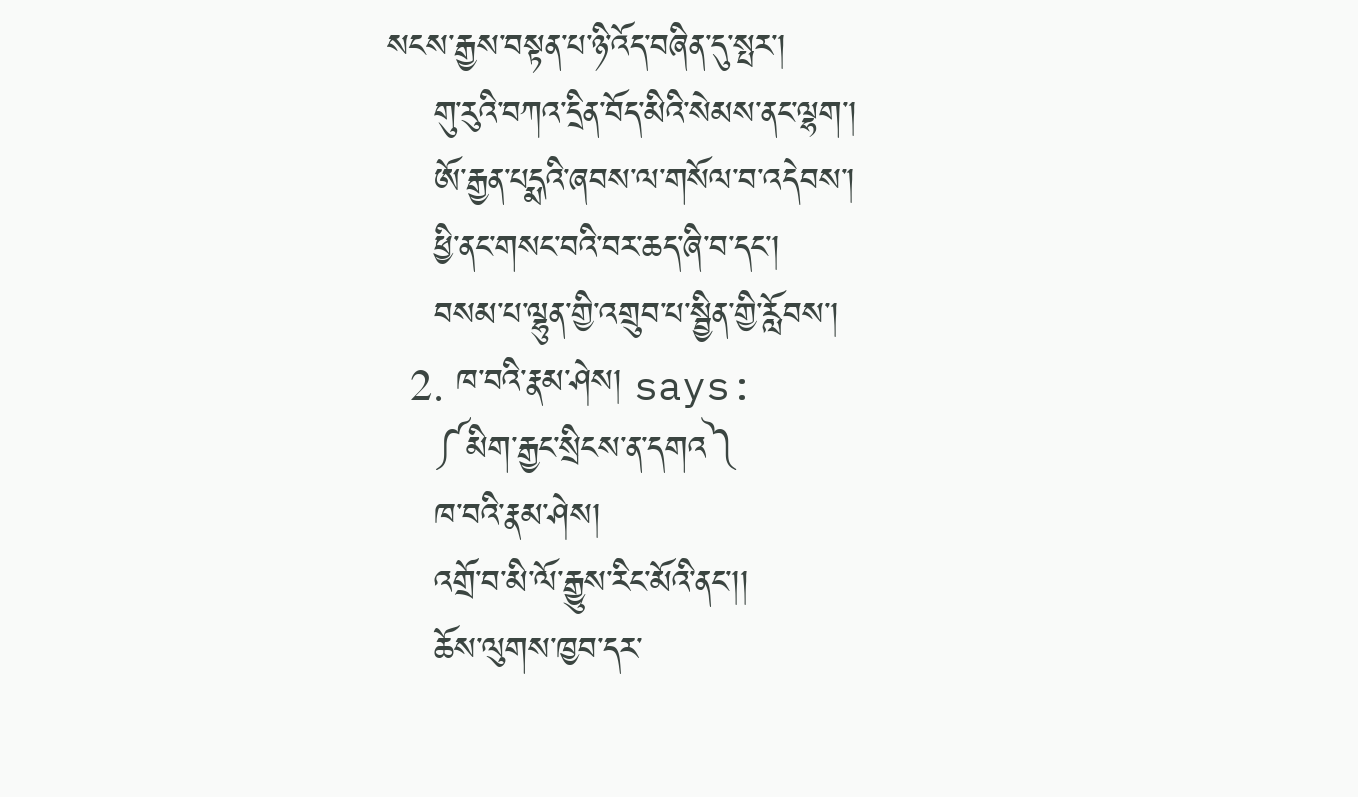སངས་རྒྱས་བསྟན་པ་ཉི་འོད་བཞིན་དུ་སྤར་།
    གུ་རུའི་བཀའ་དྲིན་བོད་མིའི་སེམས་ནང་ལྷག་།
    ཨོ་རྒྱན་པདྨའི་ཞབས་ལ་གསོལ་བ་འདེབས་།
    ཕྱི་ནང་གསང་བའི་བར་ཆད་ཞི་བ་དང་།
    བསམ་པ་ལྷུན་གྱི་འགྲུབ་པ་སྦྱིན་གྱི་རློབས་།
  2. ཁ་བའི་རྣམ་ཤེས། says:
    ༼མིག་རྒྱང་སྲིངས་ན་དགའ༽
    ཁ་བའི་རྣམ་ཤེས།
    འགྲོ་བ་མི་ལོ་རྒྱུས་རིང་མོའི་ནང་།།
    ཆོས་ལུགས་ཁྱབ་དར་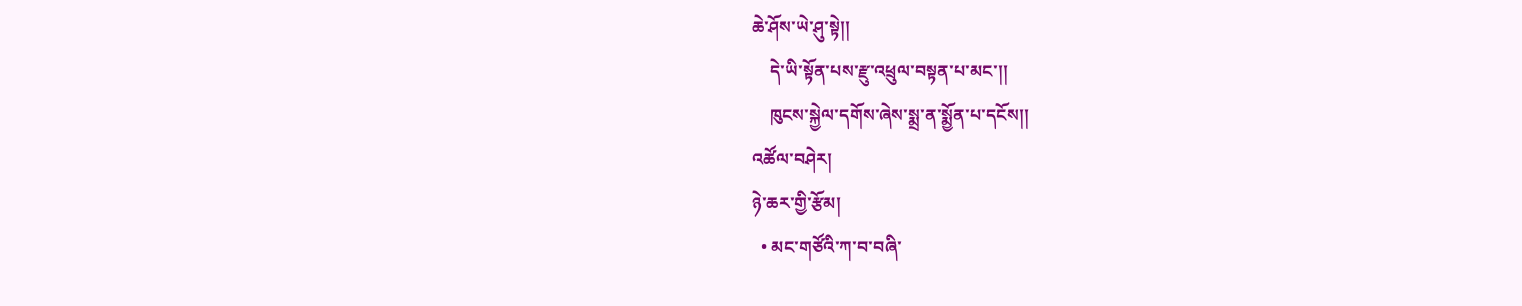ཆེ་ཤོས་ཡེ་ཤུ་སྟེ།།
    དེ་ཡི་སྟོན་པས་རྫུ་འཕྲུལ་བསྟན་པ་མང་།།
    ཁུངས་སྐྱེལ་དགོས་ཞེས་སྨྲ་ན་སྨྱོན་པ་དངོས།།
འཚོལ་བཤེར།
ཉེ་ཆར་གྱི་རྩོམ།
  • མང་གཙོའི་ཀ་བ་བཞི་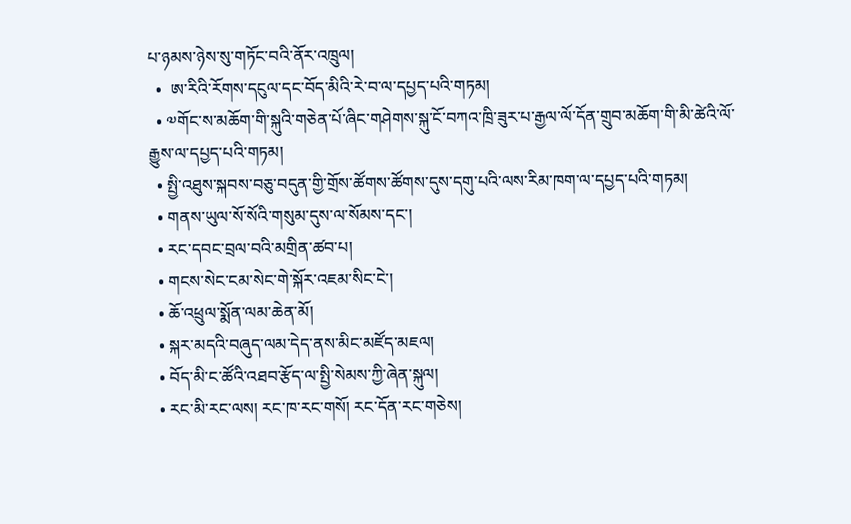པ་ཉམས་ཉེས་སུ་གཏོང་བའི་ནོར་འཁྲུལ།
  •  ཨ་རིའི་རོགས་དངུལ་དང་བོད་མིའི་རེ་བ་ལ་དཔྱད་པའི་གཏམ།
  • ༧གོང་ས་མཆོག་གི་སྐུའི་གཅེན་པོ་ཞིང་གཤེགས་སྐུ་ངོ་བཀའ་ཁྲི་ཟུར་པ་རྒྱལ་ལོ་དོན་གྲུབ་མཆོག་གི་མི་ཚེའི་ལོ་རྒྱུས་ལ་དཔྱད་པའི་གཏམ།
  • སྤྱི་འཐུས་སྐབས་བཅུ་བདུན་གྱི་གྲོས་ཚོགས་ཚོགས་དུས་དགུ་པའི་ལས་རིམ་ཁག་ལ་དཔྱད་པའི་གཏམ།
  • གནས་ཡུལ་སོ་སོའི་གསུམ་དུས་ལ་སོམས་དང་།
  • རང་དབང་བྲལ་བའི་མགྲིན་ཚབ་པ།
  • གངས་སེང་ངམ་སེང་གེ་སྐོར་འཇམ་སིང་ངེ་།
  • ཆོ་འཕྲུལ་སྨོན་ལམ་ཆེན་མོ།
  • སྐར་མདའི་བཞུད་ལམ་དེད་ནས་མིང་མཛོད་མཇལ།
  • བོད་མི་ང་ཚོའི་འཐབ་རྩོད་ལ་སྤྱི་སེམས་ཀྱི་ཞེན་སྐུལ།
  • རང་མི་རང་ལས། རང་ཁ་རང་གསོ། རང་དོན་རང་གཅེས།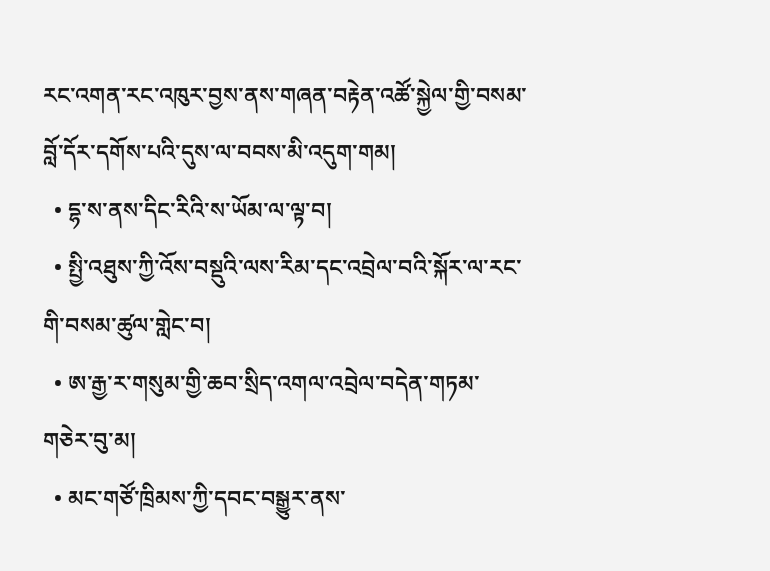རང་འགན་རང་འཁུར་བྱས་ནས་གཞན་བརྟེན་འཚོ་སྐྱེལ་གྱི་བསམ་བློ་དོར་དགོས་པའི་དུས་ལ་བབས་མི་འདུག་གམ།
  • དྷ་ས་ནས་དིང་རིའི་ས་ཡོམ་ལ་ལྟ་བ།
  • སྤྱི་འཐུས་ཀྱི་འོས་བསྡུའི་ལས་རིམ་དང་འབྲེལ་བའི་སྐོར་ལ་རང་གི་བསམ་ཚུལ་གླེང་བ།
  • ཨ་རྒྱ་ར་གསུམ་གྱི་ཆབ་སྲིད་འགལ་འབྲེལ་བདེན་གཏམ་གཅེར་བུ་མ།
  • མང་གཙོ་ཁྲིམས་ཀྱི་དབང་བསྒྱུར་ནས་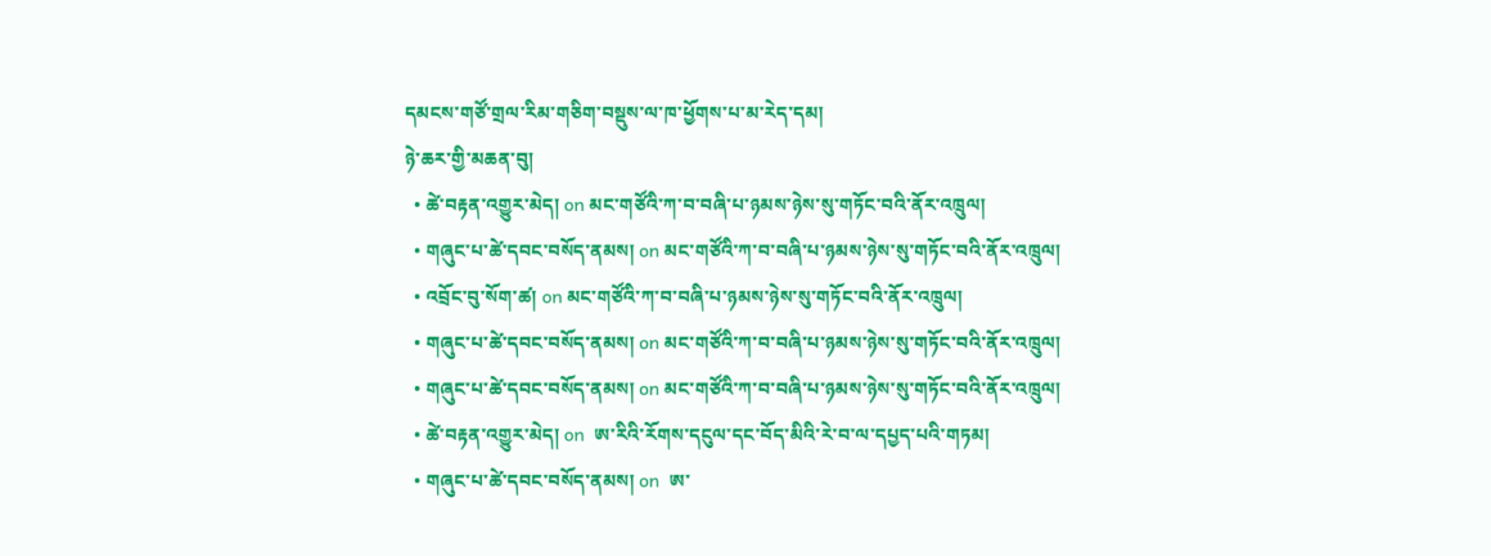དམངས་གཙོ་གྲལ་རིམ་གཅིག་བསྡུས་ལ་ཁ་ཕྱོགས་པ་མ་རེད་དམ།
ཉེ་ཆར་གྱི་མཆན་བུ།
  • ཚེ་བརྟན་འགྱུར་མེད། on མང་གཙོའི་ཀ་བ་བཞི་པ་ཉམས་ཉེས་སུ་གཏོང་བའི་ནོར་འཁྲུལ།
  • གཞུང་པ་ཚེ་དབང་བསོད་ནམས། on མང་གཙོའི་ཀ་བ་བཞི་པ་ཉམས་ཉེས་སུ་གཏོང་བའི་ནོར་འཁྲུལ།
  • འབྲོང་བུ་སོག་ཚ། on མང་གཙོའི་ཀ་བ་བཞི་པ་ཉམས་ཉེས་སུ་གཏོང་བའི་ནོར་འཁྲུལ།
  • གཞུང་པ་ཚེ་དབང་བསོད་ནམས། on མང་གཙོའི་ཀ་བ་བཞི་པ་ཉམས་ཉེས་སུ་གཏོང་བའི་ནོར་འཁྲུལ།
  • གཞུང་པ་ཚེ་དབང་བསོད་ནམས། on མང་གཙོའི་ཀ་བ་བཞི་པ་ཉམས་ཉེས་སུ་གཏོང་བའི་ནོར་འཁྲུལ།
  • ཚེ་བརྟན་འགྱུར་མེད། on  ཨ་རིའི་རོགས་དངུལ་དང་བོད་མིའི་རེ་བ་ལ་དཔྱད་པའི་གཏམ།
  • གཞུང་པ་ཚེ་དབང་བསོད་ནམས། on  ཨ་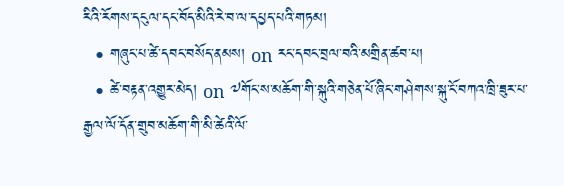རིའི་རོགས་དངུལ་དང་བོད་མིའི་རེ་བ་ལ་དཔྱད་པའི་གཏམ།
  • གཞུང་པ་ཚེ་དབང་བསོད་ནམས། on རང་དབང་བྲལ་བའི་མགྲིན་ཚབ་པ།
  • ཚེ་བརྟན་འགྱུར་མེད། on ༧གོང་ས་མཆོག་གི་སྐུའི་གཅེན་པོ་ཞིང་གཤེགས་སྐུ་ངོ་བཀའ་ཁྲི་ཟུར་པ་རྒྱལ་ལོ་དོན་གྲུབ་མཆོག་གི་མི་ཚེའི་ལོ་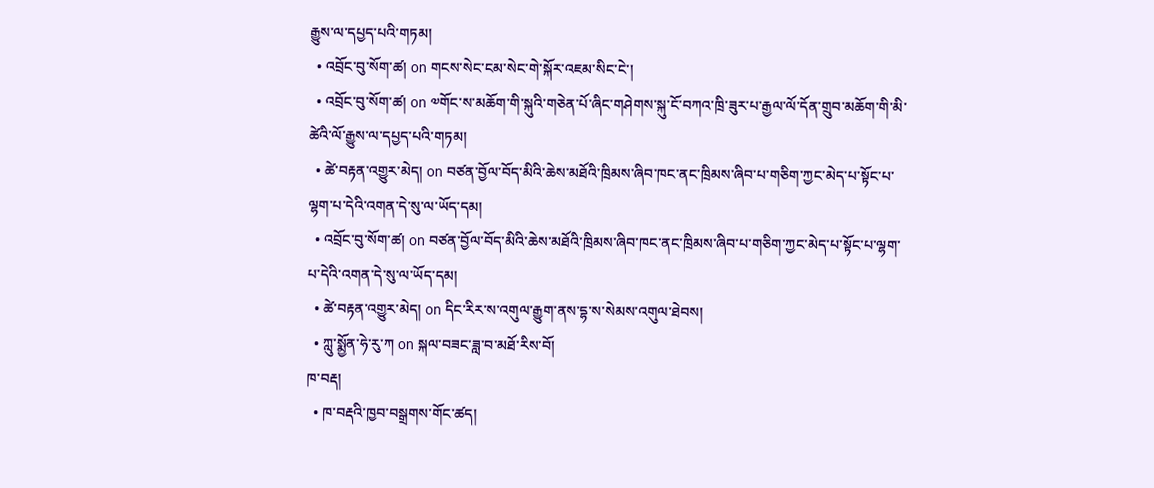རྒྱུས་ལ་དཔྱད་པའི་གཏམ།
  • འབྲོང་བུ་སོག་ཚ། on གངས་སེང་ངམ་སེང་གེ་སྐོར་འཇམ་སིང་ངེ་།
  • འབྲོང་བུ་སོག་ཚ། on ༧གོང་ས་མཆོག་གི་སྐུའི་གཅེན་པོ་ཞིང་གཤེགས་སྐུ་ངོ་བཀའ་ཁྲི་ཟུར་པ་རྒྱལ་ལོ་དོན་གྲུབ་མཆོག་གི་མི་ཚེའི་ལོ་རྒྱུས་ལ་དཔྱད་པའི་གཏམ།
  • ཚེ་བརྟན་འགྱུར་མེད། on བཙན་བྱོལ་བོད་མིའི་ཆེས་མཐོའི་ཁྲིམས་ཞིབ་ཁང་ནང་ཁྲིམས་ཞིབ་པ་གཅིག་ཀྱང་མེད་པ་སྟོང་པ་ལྷག་པ་དེའི་འགན་དེ་སུ་ལ་ཡོད་དམ།
  • འབྲོང་བུ་སོག་ཚ། on བཙན་བྱོལ་བོད་མིའི་ཆེས་མཐོའི་ཁྲིམས་ཞིབ་ཁང་ནང་ཁྲིམས་ཞིབ་པ་གཅིག་ཀྱང་མེད་པ་སྟོང་པ་ལྷག་པ་དེའི་འགན་དེ་སུ་ལ་ཡོད་དམ།
  • ཚེ་བརྟན་འགྱུར་མེད། on དིང་རིར་ས་འགུལ་རྒྱུག་ནས་དྷ་ས་སེམས་འགུལ་ཐེབས།
  • ཀླུ་སྨྱོན་ཧེ་རུ་ཀ on སྐལ་བཟང་ཟླ་བ་མཐོ་རིས་བོ།
ཁ་བརྡ།
  • ཁ་བརྡའི་ཁྱབ་བསྒྲགས་གོང་ཚད།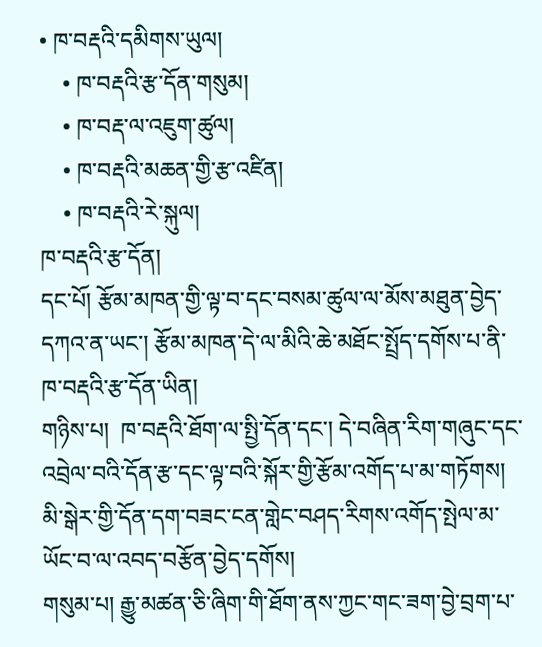• ཁ་བརྡའི་དམིགས་ཡུལ།
    • ཁ་བརྡའི་རྩ་དོན་གསུམ།
    • ཁ་བརྡ་ལ་འཇུག་ཚུལ།
    • ཁ་བརྡའི་མཆན་གྱི་རྩ་འཛིན།
    • ཁ་བརྡའི་རེ་སྐུལ།
ཁ་བརྡའི་རྩ་དོན།
དང་པོ། རྩོམ་མཁན་གྱི་ལྟ་བ་དང་བསམ་ཚུལ་ལ་མོས་མཐུན་བྱེད་དཀའ་ན་ཡང་། རྩོམ་མཁན་དེ་ལ་མིའི་ཆེ་མཐོང་སྤྲོད་དགོས་པ་ནི་ཁ་བརྡའི་རྩ་དོན་ཡིན།
གཉིས་པ།  ཁ་བརྡའི་ཐོག་ལ་སྤྱི་དོན་དང་། དེ་བཞིན་རིག་གཞུང་དང་འབྲེལ་བའི་དོན་རྩ་དང་ལྟ་བའི་སྐོར་གྱི་རྩོམ་འགོད་པ་མ་གཏོགས།  མི་སྒེར་གྱི་དོན་དག་བཟང་ངན་གླེང་བཤད་རིགས་འགོད་སྤེལ་མ་ཡོང་བ་ལ་འབད་བརྩོན་བྱེད་དགོས།
གསུམ་པ། རྒྱུ་མཚན་ཅི་ཞིག་གི་ཐོག་ནས་ཀྱང་གང་ཟག་བྱེ་བྲག་པ་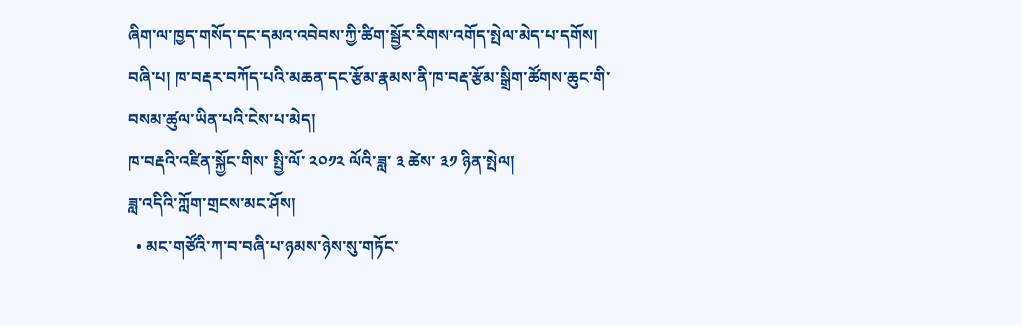ཞིག་ལ་ཁྱད་གསོད་དང་དམའ་འབེབས་ཀྱི་ཚིག་སྦྱོར་རིགས་འགོད་སྤེལ་མེད་པ་དགོས།
བཞི་པ། ཁ་བརྡར་བཀོད་པའི་མཆན་དང་རྩོམ་རྣམས་ནི་ཁ་བརྡ་རྩོམ་སྒྲིག་ཚོགས་ཆུང་གི་བསམ་ཚུལ་ཡིན་པའི་ངེས་པ་མེད།
ཁ་བརྡའི་འཛིན་སྐྱོང་གིས་ སྤྱི་ལོ་ ༢༠༡༢ ལོའི་ཟླ་ ༣ ཚེས་ ༣༡ ཉིན་སྤེལ།
ཟླ་འདིའི་ཀློག་གྲངས་མང་ཤོས།
  • མང་གཙོའི་ཀ་བ་བཞི་པ་ཉམས་ཉེས་སུ་གཏོང་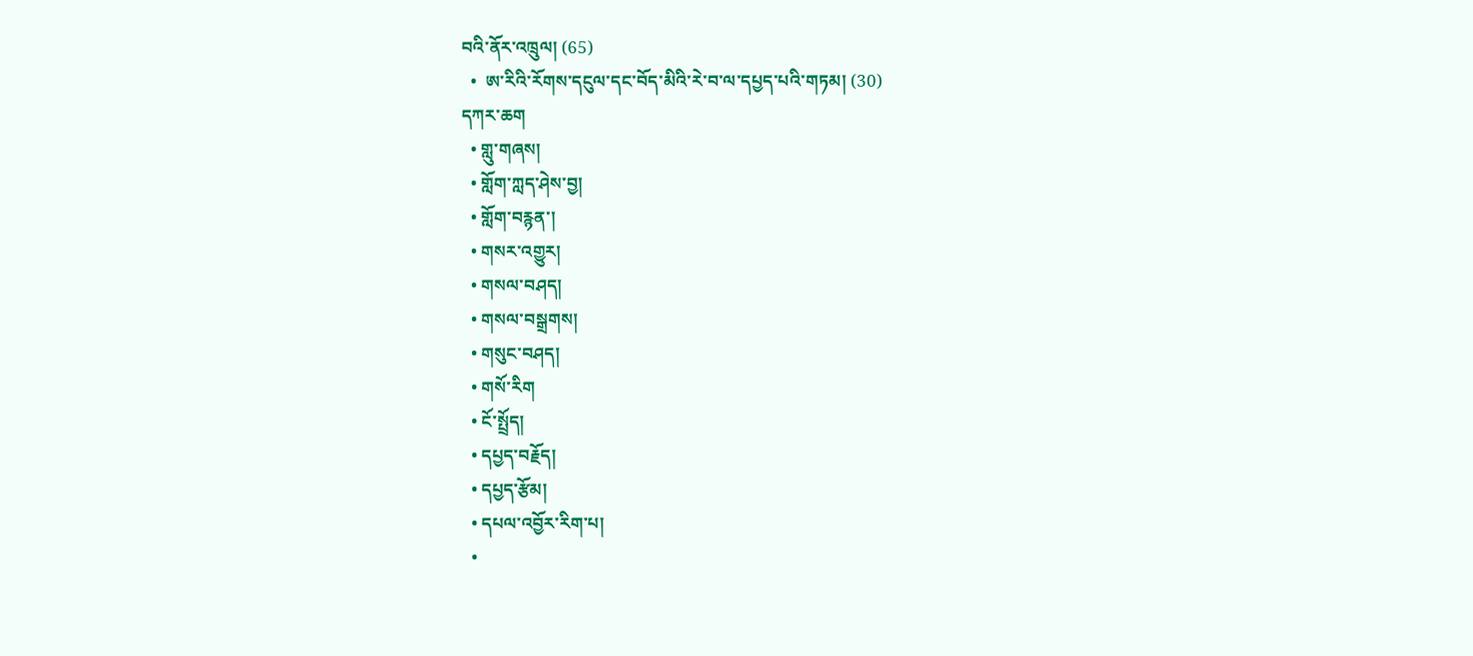བའི་ནོར་འཁྲུལ། (65)
  •  ཨ་རིའི་རོགས་དངུལ་དང་བོད་མིའི་རེ་བ་ལ་དཔྱད་པའི་གཏམ། (30)
དཀར་ཆག
  • གླུ་གཞས།
  • གློག་ཀླད་ཤེས་བྱ།
  • གློག་བརྙན་།
  • གསར་འགྱུར།
  • གསལ་བཤད།
  • གསལ་བསྒྲགས།
  • གསུང་བཤད།
  • གསོ་རིག
  • ངོ་སྤྲོད།
  • དཔྱད་བརྗོད།
  • དཔྱད་རྩོམ།
  • དཔལ་འབྱོར་རིག་པ།
  •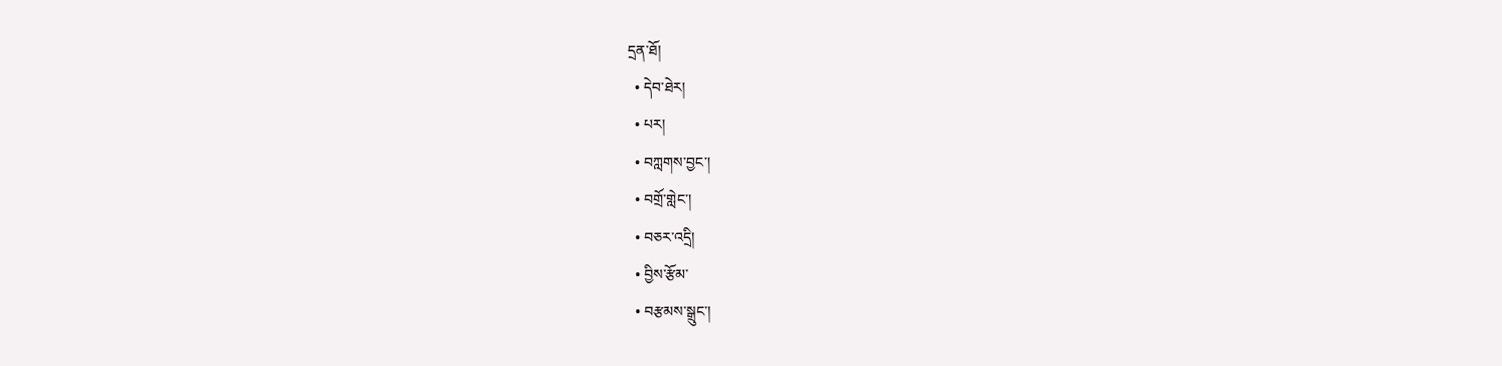དྲན་ཐོ།
  • དེབ་ཐེར།
  • པར།
  • བཀླགས་བྱང་།
  • བགྲོ་གླེང་།
  • བཅར་འདྲི།
  • བྱིས་རྩོམ་
  • བརྩམས་སྒྲུང་།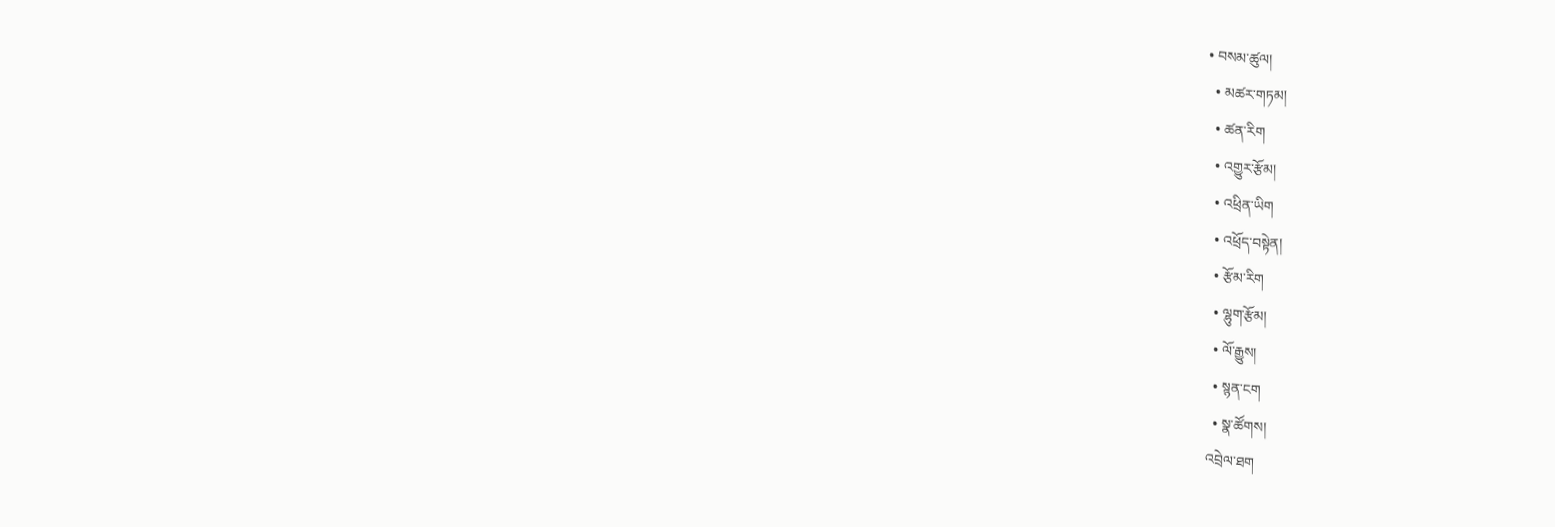• བསམ་ཚུལ།
  • མཚར་གཏམ།
  • ཚན་རིག
  • འགྱུར་རྩོམ།
  • འཕྲིན་ཡིག
  • འཕྲོད་བསྟེན།
  • རྩོམ་རིག
  • ལྷུག་རྩོམ།
  • ལོ་རྒྱུས།
  • སྙན་ངག
  • སྣ་ཚོགས།
འབྲེལ་ཐག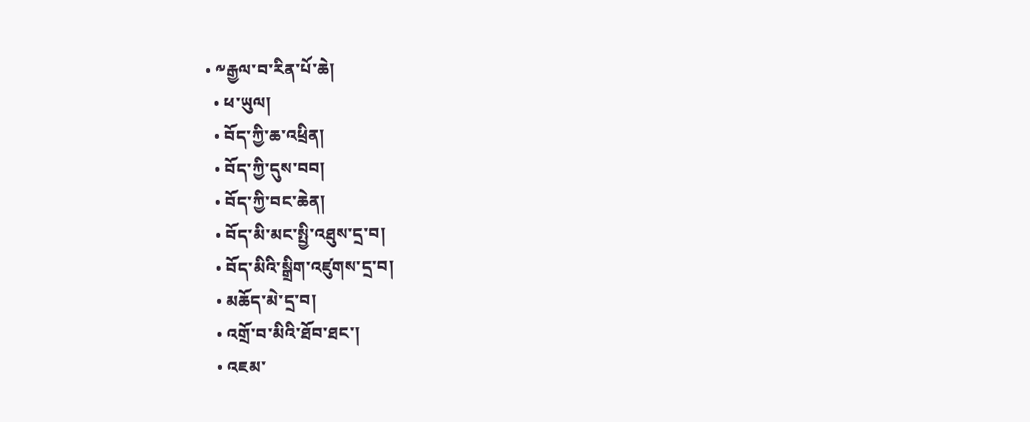• ༸རྒྱལ་བ་རིན་པོ་ཆེ།
  • ཕ་ཡུལ།
  • བོད་ཀྱི་ཆ་འཕྲིན།
  • བོད་ཀྱི་དུས་བབ།
  • བོད་ཀྱི་བང་ཆེན།
  • བོད་མི་མང་སྤྱི་འཐུས་དྲ་བ།
  • བོད་མིའི་སྒྲིག་འཛུགས་དྲ་བ།
  • མཆོད་མེ་དྲ་བ།
  • འགྲོ་བ་མིའི་ཐོབ་ཐང་།
  • འཇམ་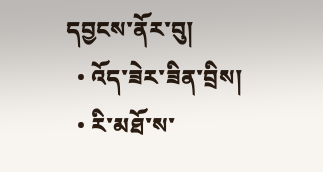དབྱངས་ནོར་བུ།
  • འོད་ཟེར་ཟིན་བྲིས།
  • རི་མཐོ་ས་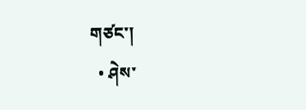གཙང་།
  • ཤེས་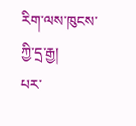རིག་ལས་ཁུངས་ཀྱི་དྲ་རྒྱ།
པར་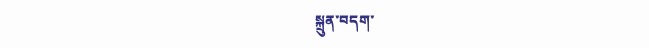སྐྲུན་བདག་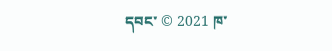དབང་ © 2021 ཁ་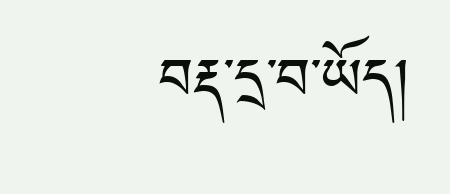བརྡ་དྲ་བ་ཡོད།